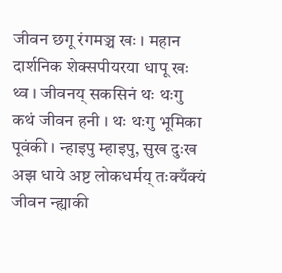जीवन छगू रंगमञ्च खः । महान दार्शनिक शेक्सपीयरया धापू खः थ्व । जीवनय् सकसिनं थः थःगु कथं जीवन हनी । थः थःगु भूमिका पूवंकी । न्हाइपु म्हाइपु, सुख दुःख अझ धाये अष्ट लोकधर्मय् तःक्यँक्यं जीवन न्ह्याकी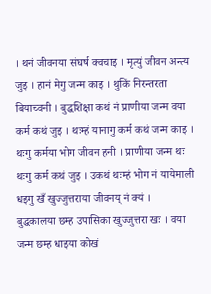। थनं जीवनया संघर्ष क्वचाइ । मृत्युं जीवन अन्त्य जुइ । हानं मेगु जन्म काइ । थुकिं निरन्तरता बियाच्वनी । बुद्धशिक्षा कथं नं प्राणीया जन्म वया कर्म कथं जुइ । थःम्हं यानागु कर्म कथं जन्म काइ । थःगु कर्मया भोग जीवन हनी । प्राणीया जन्म थः थःगु कर्म कथं जुइ । उकथं थःम्हं भोग नं यायेमाली धइगु खँ खुज्जुत्तराया जीवनय् नं क्यं ।
बुद्धकालया छम्ह उपासिका खुज्जुत्तरा खः । वया जन्म छम्ह धाइया कोखं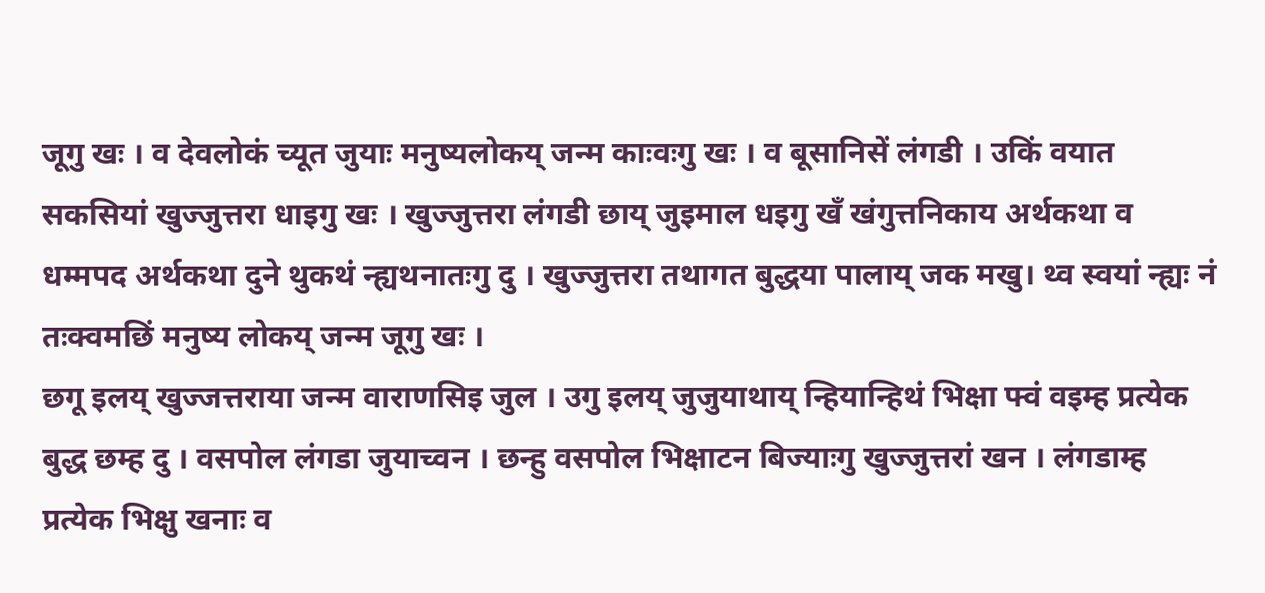जूगु खः । व देवलोकं च्यूत जुयाः मनुष्यलोकय् जन्म काःवःगु खः । व बूसानिसें लंगडी । उकिं वयात सकसियां खुज्जुत्तरा धाइगु खः । खुज्जुत्तरा लंगडी छाय् जुइमाल धइगु खँ खंगुत्तनिकाय अर्थकथा व धम्मपद अर्थकथा दुने थुकथं न्ह्यथनातःगु दु । खुज्जुत्तरा तथागत बुद्धया पालाय् जक मखु। थ्व स्वयां न्ह्यः नं तःक्वमछिं मनुष्य लोकय् जन्म जूगु खः ।
छगू इलय् खुज्जत्तराया जन्म वाराणसिइ जुल । उगु इलय् जुजुयाथाय् न्हियान्हिथं भिक्षा फ्वं वइम्ह प्रत्येक बुद्ध छम्ह दु । वसपोल लंगडा जुयाच्वन । छन्हु वसपोल भिक्षाटन बिज्याःगु खुज्जुत्तरां खन । लंगडाम्ह प्रत्येक भिक्षु खनाः व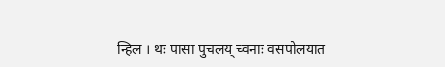न्हिल । थः पासा पुचलय् च्वनाः वसपोलयात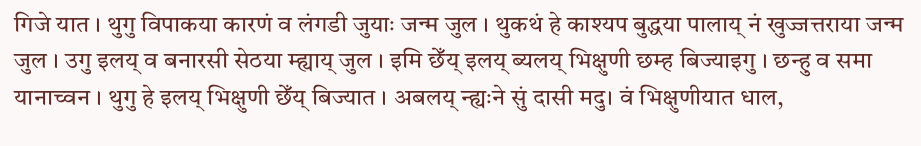गिजे यात । थुगु विपाकया कारणं व लंगडी जुयाः जन्म जुल । थुकथं हे काश्यप बुद्धया पालाय् नं खुज्जत्तराया जन्म जुल । उगु इलय् व बनारसी सेठया म्ह्याय् जुल । इमि छेँय् इलय् ब्यलय् भिक्षुणी छम्ह बिज्याइगु । छन्हु व समा यानाच्वन । थुगु हे इलय् भिक्षुणी छेँय् बिज्यात । अबलय् न्ह्यःने सुं दासी मदु। वं भिक्षुणीयात धाल,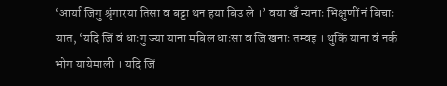‘आर्या जिगु श्रृंगारया तिसा व बट्टा थन हया बिउ ले ।’ वया खँ न्यनाः भिक्षुणीं नं बिचाः यात, ‘यदि जिं वं धाःगु ज्या याना मबिल धाःसा व जि खनाः तम्वइ । थुकिं याना वं नर्क भोग यायेमाली । यदि जिं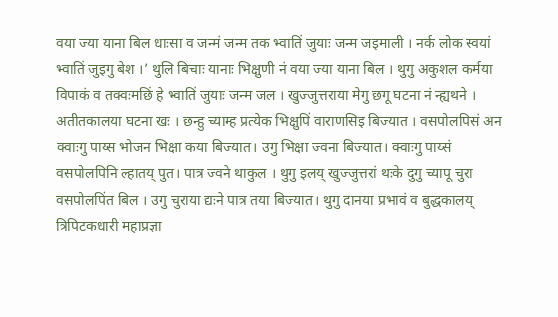वया ज्या याना बिल धाःसा व जन्मं जन्म तक भ्वातिं जुयाः जन्म जइमाली । नर्क लोक स्वयां भ्वातिं जुइगु बेश ।’ थुलि बिचाः यानाः भिक्षुणी नं वया ज्या याना बिल । थुगु अकुशल कर्मया विपाकं व तक्वःमछिं हे भ्वातिं जुयाः जन्म जल । खुज्जुत्तराया मेगु छगू घटना नं न्ह्यथने ।
अतीतकालया घटना खः । छन्हु च्याम्ह प्रत्येक भिक्षुपिं वाराणसिइ बिज्यात । वसपोलपिसं अन क्वाःगु पाय्स भोजन भिक्षा कया बिज्यात। उगु भिक्षा ज्वना बिज्यात। क्वाःगु पाय्सं वसपोलपिनि ल्हातय् पुत। पात्र ज्वने थाकुल । थुगु इलय् खुज्जुत्तरां थःके दुगु च्यापू चुरा वसपोलपिंत बिल । उगु चुराया द्यःने पात्र तया बिज्यात। थुगु दानया प्रभावं व बुद्धकालय् त्रिपिटकधारी महाप्रज्ञा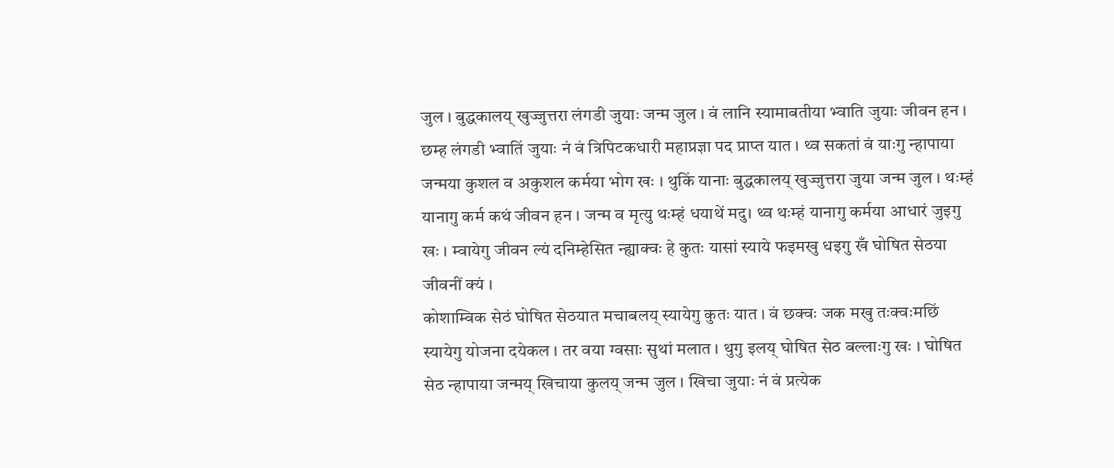जुल । बुद्धकालय् खुज्जुत्तरा लंगडी जुयाः जन्म जुल । वं लानि स्यामाबतीया भ्वाति जुयाः जीवन हन । छम्ह लंगडी भ्वातिं जुयाः नं वं त्रिपिटकधारी महाप्रज्ञा पद प्राप्त यात । थ्व सकतां वं याःगु न्हापाया जन्मया कुशल व अकुशल कर्मया भोग खः । थुकिं यानाः बुद्धकालय् खुज्जुत्तरा जुया जन्म जुल । थःम्हं यानागु कर्म कथं जीवन हन । जन्म व मृत्यु थःम्हं धयाथें मदु। थ्व थःम्हं यानागु कर्मया आधारं जुइगु खः । म्वायेगु जीवन ल्यं दनिम्हेसित न्ह्याक्वः हे कुतः यासां स्याये फइमखु धइगु खँ घोषित सेठया जीवनीं क्यं ।
कोशाम्विक सेठं घोषित सेठयात मचाबलय् स्यायेगु कुतः यात । वं छक्वः जक मखु तःक्वःमछिं स्यायेगु योजना दयेकल । तर वया ग्वसाः सुथां मलात । थुगु इलय् घोषित सेठ बल्लाःगु खः । घोषित सेठ न्हापाया जन्मय् खिचाया कुलय् जन्म जुल । खिचा जुयाः नं वं प्रत्येक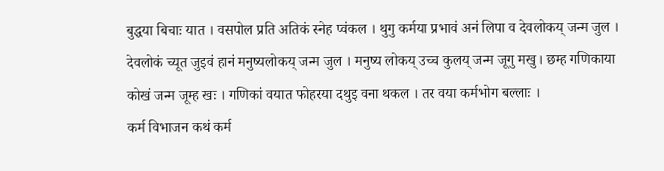बुद्धया बिचाः यात । वसपोल प्रति अतिकं स्नेह प्वंकल । थुगु कर्मया प्रभावं अनं लिपा व देवलोकय् जन्म जुल । देवलोकं च्यूत जुइवं हानं मनुष्यलोकय् जन्म जुल । मनुष्य लोकय् उच्च कुलय् जन्म जूगु मखु। छम्ह गणिकाया कोखं जन्म जूम्ह खः । गणिकां वयात फोहरया दथुइ वना थकल । तर वया कर्मभोग बल्लाः ।
कर्म विभाजन कथं कर्म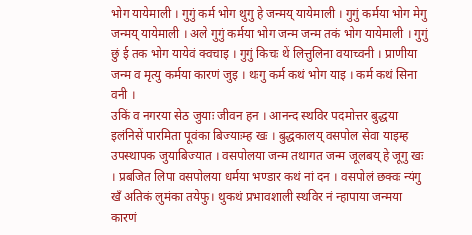भोग यायेमाली । गुगुं कर्म भोग थुगु हे जन्मय् यायेमाली । गुगुं कर्मया भोग मेगु जन्मय् यायेमाली । अले गुगुं कर्मया भोग जन्म जन्म तकं भोग यायेमाली । गुगुं छुं ई तक भोग यायेवं क्वचाइ । गुगुं किचः थें लित्तुलिना वयाच्वनी । प्राणीया जन्म व मृत्यु कर्मया कारणं जुइ । थःगु कर्म कथं भोग याइ । कर्म कथं सिना वनी ।
उकिं व नगरया सेठ जुयाः जीवन हन । आनन्द स्थविर पदमोत्तर बुद्धया इलंनिसें पारमिता पूवंका बिज्याःम्ह खः । बुद्धकालय् वसपोल सेवा याइम्ह उपस्थापक जुयाबिज्यात । वसपोलया जन्म तथागत जन्म जूलबय् हे जूगु खः । प्रबजित लिपा वसपोलया धर्मया भण्डार कथं नां दन । वसपोलं छक्वः न्यंगु खँ अतिकं लुमंका तयेफु। थुकथं प्रभावशाली स्थविर नं न्हापाया जन्मया कारणं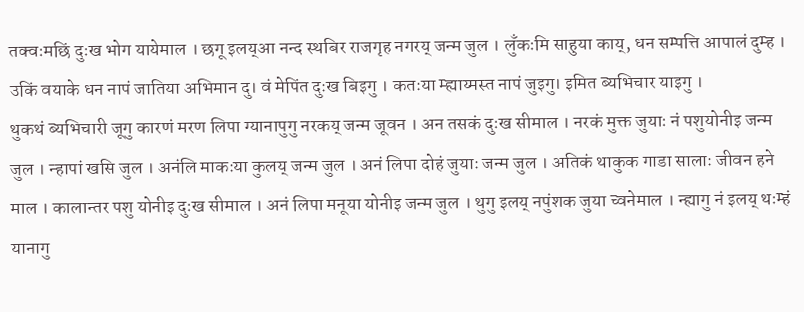तक्वःमछिं दुःख भोग यायेमाल । छगू इलय्आ नन्द स्थबिर राजगृह नगरय् जन्म जुल । लुँकःमि साहुया काय्, धन सम्पत्ति आपालं दुम्ह । उकिं वयाके धन नापं जातिया अभिमान दु। वं मेपिंत दुःख बिइगु । कतःया म्ह्याय्मस्त नापं जुइगु। इमित ब्यभिचार याइगु ।
थुकथं ब्यभिचारी जूगु कारणं मरण लिपा ग्यानापुगु नरकय् जन्म जूवन । अन तसकं दुःख सीमाल । नरकं मुक्त जुयाः नं पशुयोनीइ जन्म जुल । न्हापां खसि जुल । अनंलि माकःया कुलय् जन्म जुल । अनं लिपा दोहं जुयाः जन्म जुल । अतिकं थाकुक गाडा सालाः जीवन हने माल । कालान्तर पशु योनीइ दुःख सीमाल । अनं लिपा मनूया योनीइ जन्म जुल । थुगु इलय् नपुंशक जुया च्वनेमाल । न्ह्यागु नं इलय् थःम्हं यानागु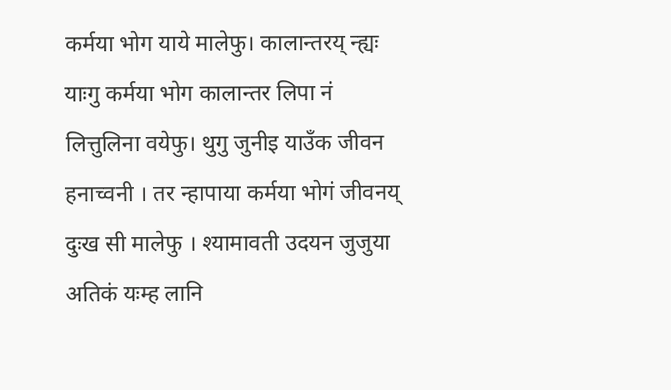कर्मया भोग याये मालेफु। कालान्तरय् न्ह्यः याःगु कर्मया भोग कालान्तर लिपा नं लित्तुलिना वयेफु। थुगु जुनीइ याउँक जीवन हनाच्वनी । तर न्हापाया कर्मया भोगं जीवनय् दुःख सी मालेफु । श्यामावती उदयन जुजुया अतिकं यःम्ह लानि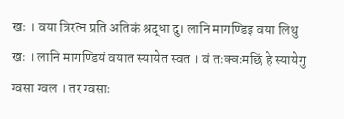खः । वया त्रिरत्न प्रति अतिकं श्रद्धा दु। लानि मागण्डिइ वया लिथु खः । लानि मागण्डियं वयात स्यायेत स्वत । वं तःक्वःमछिं हे स्यायेगु ग्वसा ग्वल । तर ग्वसाः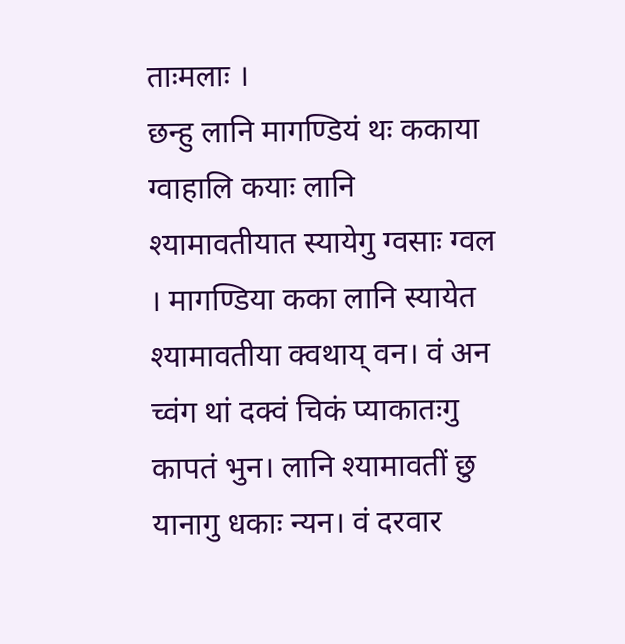ताःमलाः ।
छन्हु लानि मागण्डियं थः ककाया ग्वाहालि कयाः लानि श्यामावतीयात स्यायेगु ग्वसाः ग्वल । मागण्डिया कका लानि स्यायेत श्यामावतीया क्वथाय् वन। वं अन च्वंग थां दक्वं चिकं प्याकातःगु कापतं भुन। लानि श्यामावतीं छु यानागु धकाः न्यन। वं दरवार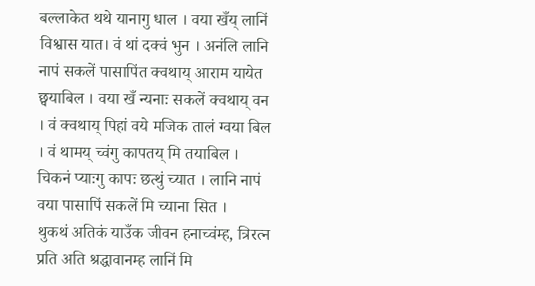बल्लाकेत थथे यानागु धाल । वया खँय् लानिं विश्वास यात। वं थां दक्वं भुन । अनंलि लानि नापं सकलें पासापिंत क्वथाय् आराम यायेत छ्वयाबिल । वया खँ न्यनाः सकलें क्वथाय् वन । वं क्वथाय् पिहां वये मजिक तालं ग्वया बिल । वं थामय् च्वंगु कापतय् मि तयाबिल । चिकनं प्याःगु कापः छत्थुं च्यात । लानि नापं वया पासापिं सकलें मि च्याना सित ।
थुकथं अतिकं याउँक जीवन हनाच्वंम्ह, त्रिरत्न प्रति अति श्रद्धावानम्ह लानिं मि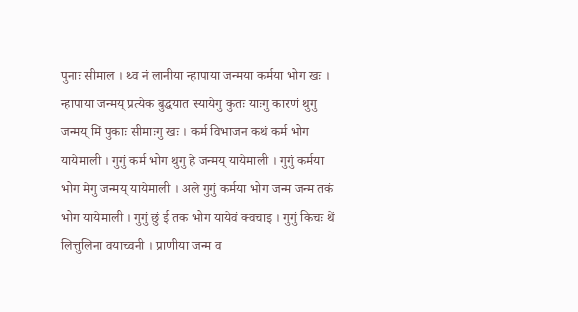पुनाः सीमाल । थ्व नं लानीया न्हापाया जन्मया कर्मया भोग खः । न्हापाया जन्मय् प्रत्येक बुद्धयात स्यायेगु कुतः याःगु कारणं थुगु जन्मय् मिं पुकाः सीमाःगु खः । कर्म विभाजन कथं कर्म भोग यायेमाली । गुगुं कर्म भोग थुगु हे जन्मय् यायेमाली । गुगुं कर्मया भोग मेगु जन्मय् यायेमाली । अले गुगुं कर्मया भोग जन्म जन्म तकं भोग यायेमाली । गुगुं छुं ई तक भोग यायेवं क्वचाइ । गुगुं किचः थें लित्तुलिना वयाच्वनी । प्राणीया जन्म व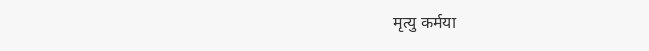मृत्यु कर्मया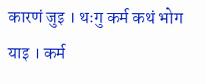कारणं जुइ । थःगु कर्म कथं भोग याइ । कर्म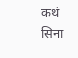कथं सिना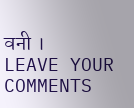वनी ।
LEAVE YOUR COMMENTS